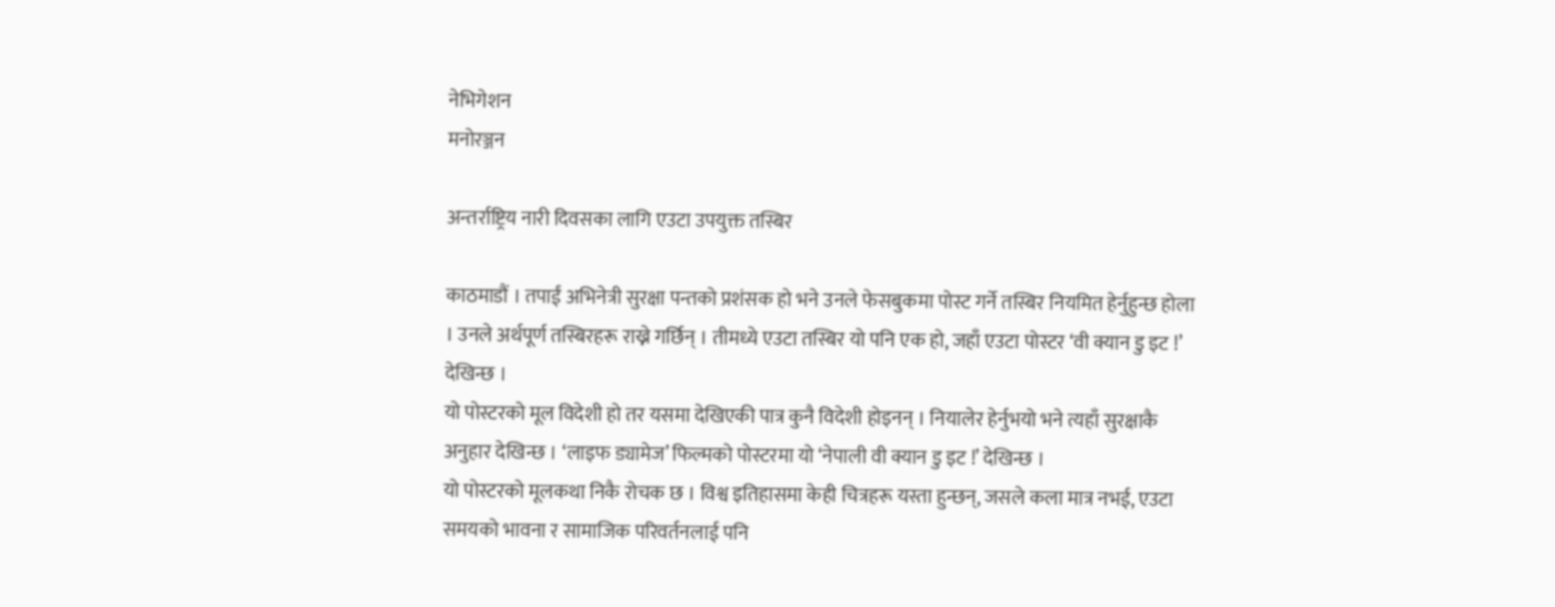नेभिगेशन
मनोरञ्जन

अन्तर्राष्ट्रिय नारी दिवसका लागि एउटा उपयुक्त तस्बिर

काठमाडौं । तपाईं अभिनेत्री सुरक्षा पन्तको प्रशंसक हो भने उनले फेसबुकमा पोस्ट गर्ने तस्बिर नियमित हेर्नुहुन्छ होला । उनले अर्थपूर्ण तस्बिरहरू राख्ने गर्छिन् । तीमध्ये एउटा तस्बिर यो पनि एक हो, जहाँ एउटा पोस्टर ‘वी क्यान डु इट !’ देखिन्छ ।
यो पोस्टरको मूल विदेशी हो तर यसमा देखिएकी पात्र कुनै विदेशी होइनन् । नियालेर हेर्नुभयो भने त्यहाँ सुरक्षाकै अनुहार देखिन्छ । ‘लाइफ ड्यामेज’ फिल्मको पोस्टरमा यो ‘नेपाली वी क्यान डु इट !’ देखिन्छ ।
यो पोस्टरको मूलकथा निकै रोचक छ । विश्व इतिहासमा केही चित्रहरू यस्ता हुन्छन्, जसले कला मात्र नभई, एउटा समयको भावना र सामाजिक परिवर्तनलाई पनि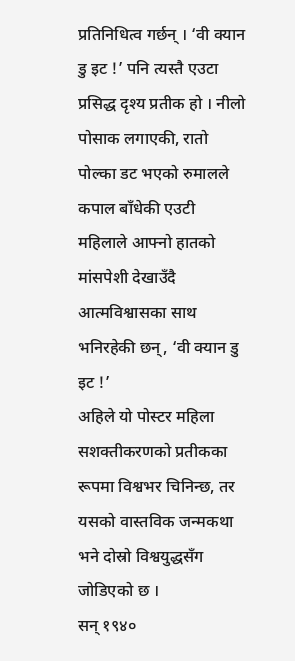प्रतिनिधित्व गर्छन् । ‘वी क्यान डु इट !’ पनि त्यस्तै एउटा प्रसिद्ध दृश्य प्रतीक हो । नीलो पोसाक लगाएकी, रातो पोल्का डट भएको रुमालले कपाल बाँधेकी एउटी महिलाले आफ्नो हातको मांसपेशी देखाउँदै आत्मविश्वासका साथ भनिरहेकी छन्, ‘वी क्यान डु इट !’
अहिले यो पोस्टर महिला सशक्तीकरणको प्रतीकका रूपमा विश्वभर चिनिन्छ, तर यसको वास्तविक जन्मकथा भने दोस्रो विश्वयुद्धसँग जोडिएको छ ।
सन् १९४०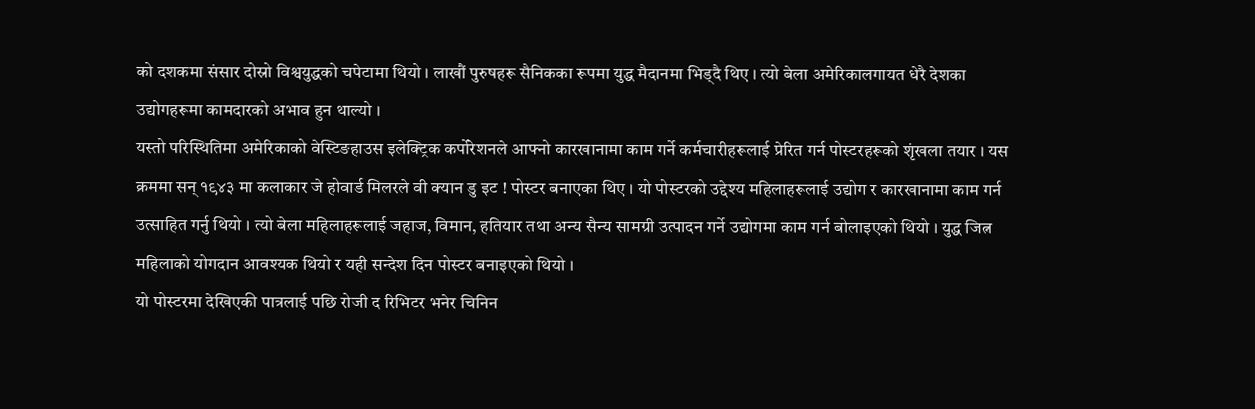को दशकमा संसार दोस्रो विश्वयुद्धको चपेटामा थियो । लाखौं पुरुषहरू सैनिकका रूपमा युद्ध मैदानमा भिड्दै थिए । त्यो बेला अमेरिकालगायत धेरै देशका उद्योगहरूमा कामदारको अभाव हुन थाल्यो ।
यस्तो परिस्थितिमा अमेरिकाको वेस्टिङहाउस इलेक्ट्रिक कर्पोरेशनले आफ्नो कारखानामा काम गर्ने कर्मचारीहरूलाई प्रेरित गर्न पोस्टरहरूको शृंखला तयार । यस क्रममा सन् १९४३ मा कलाकार जे होवार्ड मिलरले वी क्यान डु इट ! पोस्टर बनाएका थिए । यो पोस्टरको उद्देश्य महिलाहरूलाई उद्योग र कारखानामा काम गर्न उत्साहित गर्नु थियो । त्यो बेला महिलाहरूलाई जहाज, विमान, हतियार तथा अन्य सैन्य सामग्री उत्पादन गर्ने उद्योगमा काम गर्न बोलाइएको थियो । युद्ध जित्न महिलाको योगदान आवश्यक थियो र यही सन्देश दिन पोस्टर बनाइएको थियो ।
यो पोस्टरमा देखिएकी पात्रलाई पछि रोजी द रिभिटर भनेर चिनिन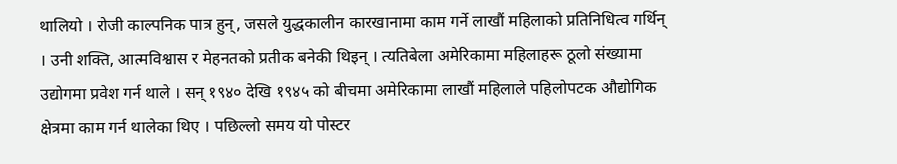थालियो । रोजी काल्पनिक पात्र हुन्, जसले युद्धकालीन कारखानामा काम गर्ने लाखौं महिलाको प्रतिनिधित्व गर्थिन् । उनी शक्ति, आत्मविश्वास र मेहनतको प्रतीक बनेकी थिइन् । त्यतिबेला अमेरिकामा महिलाहरू ठूलो संख्यामा उद्योगमा प्रवेश गर्न थाले । सन् १९४० देखि १९४५ को बीचमा अमेरिकामा लाखौं महिलाले पहिलोपटक औद्योगिक क्षेत्रमा काम गर्न थालेका थिए । पछिल्लो समय यो पोस्टर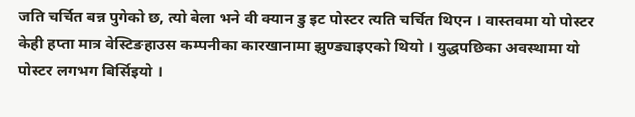जति चर्चित बन्न पुगेको छ, त्यो बेला भने वी क्यान डु इट पोस्टर त्यति चर्चित थिएन । वास्तवमा यो पोस्टर केही हप्ता मात्र वेस्टिङहाउस कम्पनीका कारखानामा झुण्ड्याइएको थियो । युद्धपछिका अवस्थामा यो पोस्टर लगभग बिर्सिइयो ।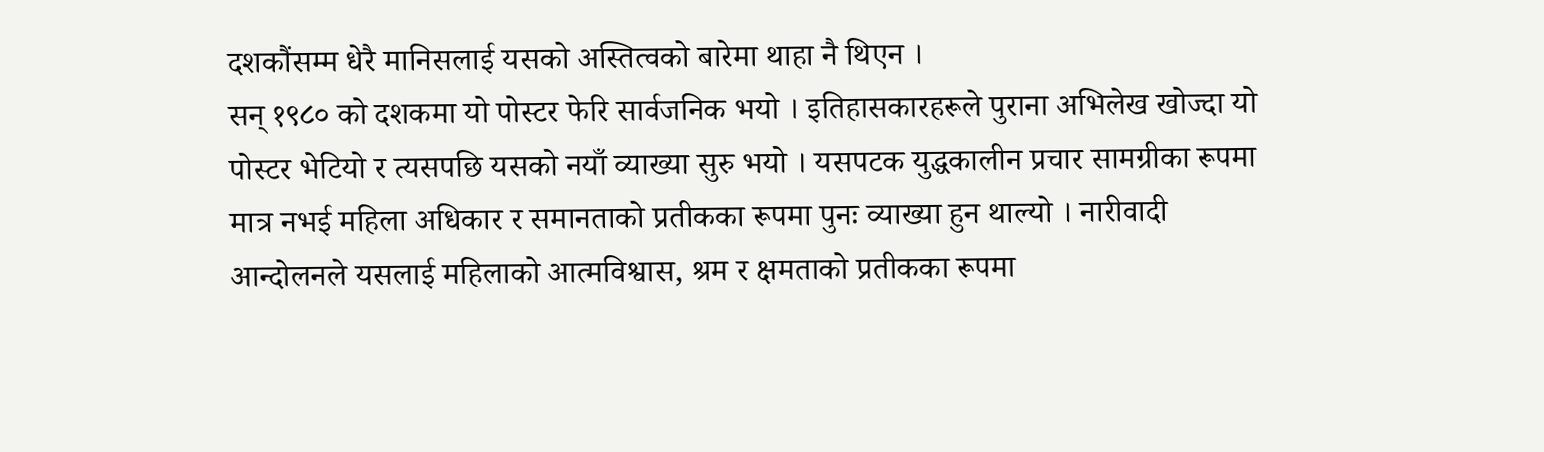दशकौंसम्म धेरै मानिसलाई यसको अस्तित्वको बारेमा थाहा नै थिएन ।
सन् १९८० को दशकमा यो पोस्टर फेरि सार्वजनिक भयो । इतिहासकारहरूले पुराना अभिलेख खोज्दा यो पोस्टर भेटियो र त्यसपछि यसको नयाँ व्याख्या सुरु भयो । यसपटक युद्धकालीन प्रचार सामग्रीका रूपमा मात्र नभई महिला अधिकार र समानताको प्रतीकका रूपमा पुनः व्याख्या हुन थाल्यो । नारीवादी आन्दोलनले यसलाई महिलाको आत्मविश्वास, श्रम र क्षमताको प्रतीकका रूपमा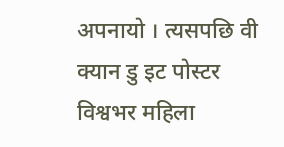अपनायो । त्यसपछि वी क्यान डु इट पोस्टर विश्वभर महिला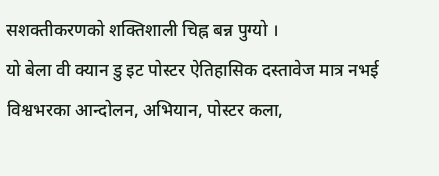सशक्तीकरणको शक्तिशाली चिह्न बन्न पुग्यो ।
यो बेला वी क्यान डु इट पोस्टर ऐतिहासिक दस्तावेज मात्र नभई विश्वभरका आन्दोलन, अभियान, पोस्टर कला,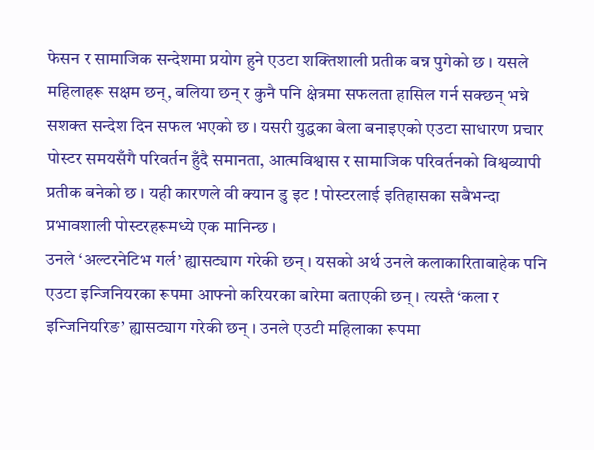फेसन र सामाजिक सन्देशमा प्रयोग हुने एउटा शक्तिशाली प्रतीक बन्न पुगेको छ । यसले महिलाहरू सक्षम छन्, बलिया छन् र कुनै पनि क्षेत्रमा सफलता हासिल गर्न सक्छन् भन्ने सशक्त सन्देश दिन सफल भएको छ । यसरी युद्धका बेला बनाइएको एउटा साधारण प्रचार पोस्टर समयसँगै परिवर्तन हुँदै समानता, आत्मविश्वास र सामाजिक परिवर्तनको विश्वव्यापी प्रतीक बनेको छ । यही कारणले वी क्यान डु इट ! पोस्टरलाई इतिहासका सबैभन्दा प्रभावशाली पोस्टरहरूमध्ये एक मानिन्छ ।
उनले ‘अल्टरनेटिभ गर्ल’ ह्यासट्याग गरेकी छन् । यसको अर्थ उनले कलाकारिताबाहेक पनि एउटा इन्जिनियरका रूपमा आफ्नो करियरका बारेमा बताएकी छन् । त्यस्तै ‘कला र इन्जिनियरिङ’ ह्यासट्याग गरेकी छन् । उनले एउटी महिलाका रूपमा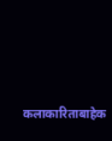कलाकारिताबाहेक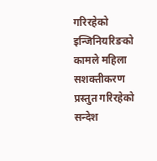गरिरहेको इन्जिनियरिङको कामले महिला सशक्तीकरण प्रस्तुत गरिरहेको सन्देश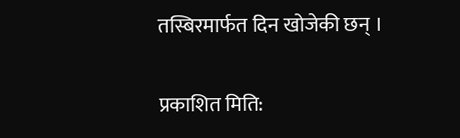तस्बिरमार्फत दिन खोजेकी छन् ।

प्रकाशित मिति: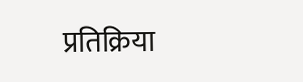प्रतिक्रिया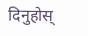दिनुहोस्